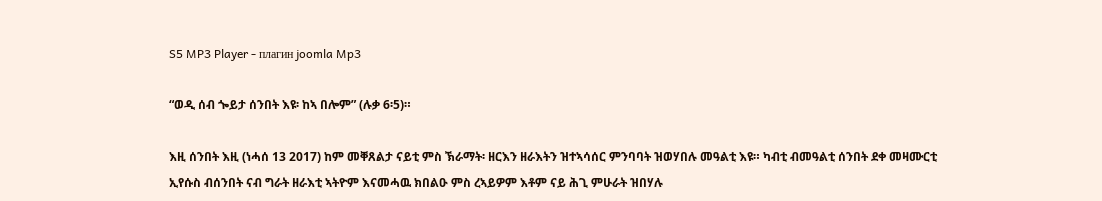S5 MP3 Player - плагин joomla Mp3

“ወዲ ሰብ ጐይታ ሰንበት እዩ፡ ከኣ በሎም” (ሉቃ 6፡5)።

እዚ ሰንበት እዚ (ነሓሰ 13 2017) ከም መቐጸልታ ናይቲ ምስ ኽራማት፡ ዘርእን ዘራእትን ዝተኣሳሰር ምንባባት ዝወሃበሉ መዓልቲ እዩ። ካብቲ ብመዓልቲ ሰንበት ደቀ መዛሙርቲ ኢየሱስ ብሰንበት ናብ ግራት ዘራእቲ ኣትዮም እናመሓዉ ክበልዑ ምስ ረኣይዎም እቶም ናይ ሕጊ ምሁራት ዝበሃሉ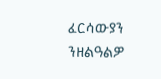ፈርሳውያን ንዘልዓልዎ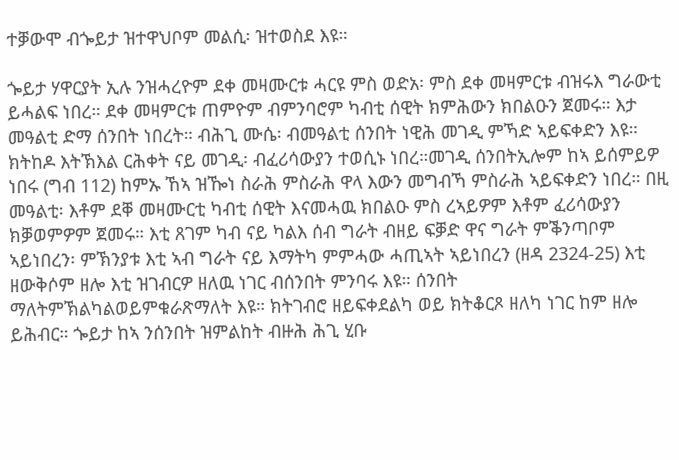ተቓውሞ ብጐይታ ዝተዋህቦም መልሲ፡ ዝተወስደ እዩ።

ጐይታ ሃዋርያት ኢሉ ንዝሓረዮም ደቀ መዛሙርቱ ሓርዩ ምስ ወድአ፡ ምስ ደቀ መዛምርቱ ብዝሩእ ግራውቲ ይሓልፍ ነበረ። ደቀ መዛምርቱ ጠምዮም ብምንባሮም ካብቲ ሰዊት ክምሕውን ክበልዑን ጀመሩ። እታ መዓልቲ ድማ ሰንበት ነበረት። ብሕጊ ሙሴ፡ ብመዓልቲ ሰንበት ነዊሕ መገዲ ምኻድ ኣይፍቀድን እዩ። ክትከዶ እትኽእል ርሕቀት ናይ መገዲ፡ ብፈሪሳውያን ተወሲኑ ነበረ።መገዲ ሰንበትኢሎም ከኣ ይሰምይዎ ነበሩ (ግብ 112) ከምኡ ኸኣ ዝዀነ ስራሕ ምስራሕ ዋላ እውን መግብኻ ምስራሕ ኣይፍቀድን ነበረ። በዚ መዓልቲ፡ እቶም ደቐ መዛሙርቲ ካብቲ ሰዊት እናመሓዉ ክበልዑ ምስ ረኣይዎም እቶም ፈሪሳውያን ክቓወምዎም ጀመሩ። እቲ ጸገም ካብ ናይ ካልእ ሰብ ግራት ብዘይ ፍቓድ ዋና ግራት ምቕንጣቦም ኣይነበረን፡ ምኽንያቱ እቲ ኣብ ግራት ናይ እማትካ ምምሓው ሓጢኣት ኣይነበረን (ዘዳ 2324-25) እቲ ዘውቅሶም ዘሎ እቲ ዝገብርዎ ዘለዉ ነገር ብሰንበት ምንባሩ እዩ። ሰንበት ማለትምኽልካልወይምቁራጽማለት እዩ። ክትገብሮ ዘይፍቀደልካ ወይ ክትቆርጾ ዘለካ ነገር ከም ዘሎ ይሕብር። ጐይታ ከኣ ንሰንበት ዝምልከት ብዙሕ ሕጊ ሂቡ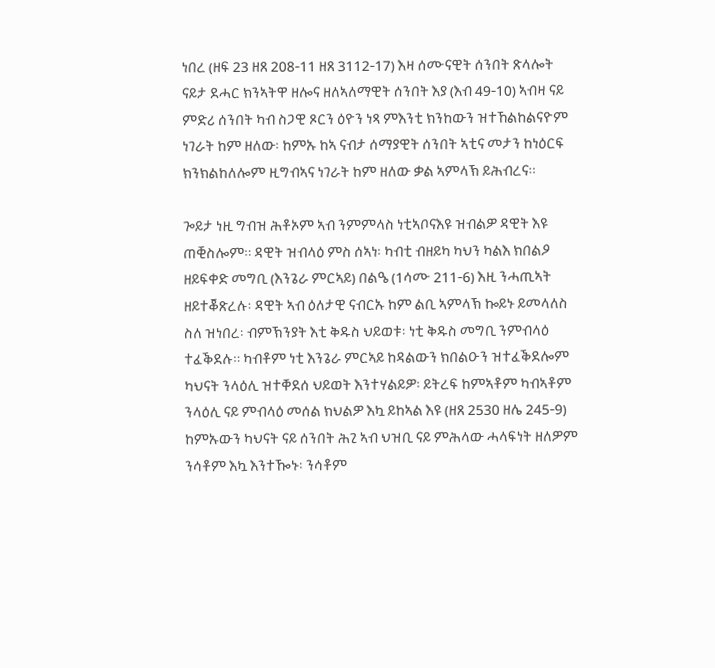ነበረ (ዘፍ 23 ዘጸ 208-11 ዘጸ 3112-17) እዛ ሰሙናዊት ሰንበት ጽላሎት ናይታ ደሓር ክንኣትዋ ዘሎና ዘለኣለማዊት ሰንበት እያ (እብ 49-10) ኣብዛ ናይ ምድሪ ሰንበት ካብ ስጋዊ ጾርን ዕዮን ነጻ ምእንቲ ክንከውን ዝተኸልከልናዮም ነገራት ከም ዘለው፡ ከምኡ ከኣ ናብታ ሰማያዊት ሰንበት ኣቲና መታን ከነዕርፍ ክንክልከለሎም ዚግብኣና ነገራት ከም ዘለው ቃል ኣምላኽ ይሕብረና።

ጐይታ ነዚ ግብዝ ሕቶኦም ኣብ ንምምላስ ነቲኣቦናእዩ ዝብልዎ ዳዊት እዩ ጠቒስሎም። ዳዊት ዝብላዕ ምስ ሰኣነ፡ ካብቲ ብዘይካ ካህን ካልእ ክበልዖ ዘይፍቀድ መግቢ (እንጌራ ምርኣይ) በልዔ (1ሳሙ 211-6) እዚ ንሓጢኣት ዘይተቖጽረሉ፡ ዳዊት ኣብ ዕለታዊ ናብርኡ ከም ልቢ ኣምላኽ ኰይኑ ይመላለስ ስለ ዝነበረ፡ ብምኽንያት እቲ ቅዱስ ህይወቱ፡ ነቲ ቅዱስ መግቢ ንምብላዕ ተፈቕደሉ። ካብቶም ነቲ እንጌራ ምርኣይ ከዳልውን ክበልዑን ዝተፈቕደሎም ካህናት ንላዕሊ ዝተቐደሰ ህይወት እንተሃልይዎ፡ ይትረፍ ከምኣቶም ካብኣቶም ንላዕሊ ናይ ምብላዕ መሰል ክህልዎ እኳ ይከኣል እዩ (ዘጸ 2530 ዘሌ 245-9) ከምኡውን ካህናት ናይ ሰንበት ሕጊ ኣብ ህዝቢ ናይ ምሕላው ሓላፍነት ዘለዎም ንሳቶም እኳ እንተዀኑ፡ ንሳቶም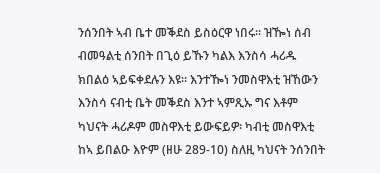ንሰንበት ኣብ ቤተ መቕደስ ይስዕርዋ ነበሩ። ዝዀነ ሰብ ብመዓልቲ ሰንበት በጊዕ ይኹን ካልእ እንስሳ ሓሪዱ ክበልዕ ኣይፍቀደሉን እዩ። እንተዀነ ንመስዋእቲ ዝኸውን እንስሳ ናብቲ ቤት መቕደስ እንተ ኣምጺኡ ግና እቶም ካህናት ሓሪዶም መስዋእቲ ይውፍይዎ፡ ካብቲ መስዋእቲ ከኣ ይበልዑ እዮም (ዘሁ 289-10) ስለዚ ካህናት ንሰንበት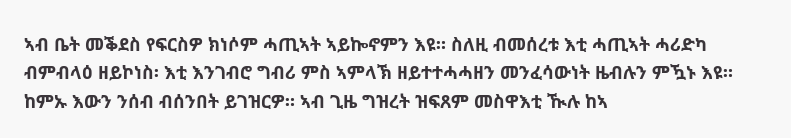ኣብ ቤት መቕደስ የፍርስዎ ክነሶም ሓጢኣት ኣይኰኖምን እዩ። ስለዚ ብመሰረቱ እቲ ሓጢኣት ሓሪድካ ብምብላዕ ዘይኮነስ፡ እቲ እንገብሮ ግብሪ ምስ ኣምላኽ ዘይተተሓሓዘን መንፈሳውነት ዜብሉን ምዃኑ እዩ። ከምኡ እውን ንሰብ ብሰንበት ይገዝርዎ። ኣብ ጊዜ ግዝረት ዝፍጸም መስዋእቲ ዂሉ ከኣ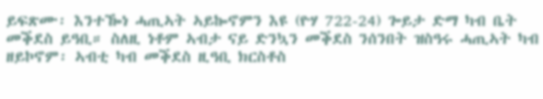ይፍጽሙ፡ እንተዀነ ሓጢኣት ኣይኰኖምን እዩ (ዮሃ 722-24) ጐይታ ድማ ካብ ቤት መቕደስ ይዓቢ። ስለዚ ነቶም ኣብታ ናይ ድንኳን መቕደስ ንሰንበት ዝስዓሩ ሓጢኣት ካብ ዘይኮኖም፡ ኣብቲ ካብ መቕደስ ዚዓቢ ክርስቶስ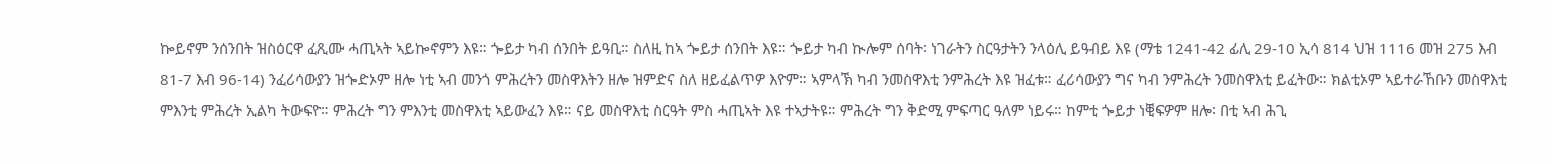ኰይኖም ንሰንበት ዝስዕርዋ ፈጺሙ ሓጢኣት ኣይኰኖምን እዩ። ጐይታ ካብ ሰንበት ይዓቢ። ስለዚ ከኣ ጐይታ ሰንበት እዩ። ጐይታ ካብ ኲሎም ሰባት፡ ነገራትን ስርዓታትን ንላዕሊ ይዓብይ እዩ (ማቴ 1241-42 ፊሊ 29-10 ኢሳ 814 ህዝ 1116 መዝ 275 እብ 81-7 እብ 96-14) ንፈሪሳውያን ዝጐድኦም ዘሎ ነቲ ኣብ መንጎ ምሕረትን መስዋእትን ዘሎ ዝምድና ስለ ዘይፈልጥዎ እዮም። ኣምላኽ ካብ ንመስዋእቲ ንምሕረት እዩ ዝፈቱ። ፈሪሳውያን ግና ካብ ንምሕረት ንመስዋእቲ ይፈትው። ክልቲኦም ኣይተራኸቡን መስዋእቲ ምእንቲ ምሕረት ኢልካ ትውፍዮ። ምሕረት ግን ምእንቲ መስዋእቲ ኣይውፈን እዩ። ናይ መስዋእቲ ስርዓት ምስ ሓጢኣት እዩ ተኣታትዩ። ምሕረት ግን ቅድሚ ምፍጣር ዓለም ነይሩ። ከምቲ ጐይታ ነቒፍዎም ዘሎ፡ በቲ ኣብ ሕጊ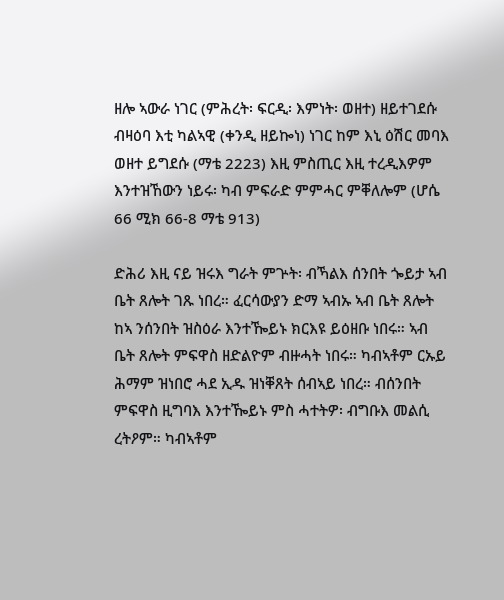ዘሎ ኣውራ ነገር (ምሕረት፡ ፍርዲ፡ እምነት፡ ወዘተ) ዘይተገደሱ ብዛዕባ እቲ ካልኣዊ (ቀንዲ ዘይኰነ) ነገር ከም እኒ ዕሽር መባእ ወዘተ ይግደሱ (ማቴ 2223) እዚ ምስጢር እዚ ተረዲእዎም እንተዝኸውን ነይሩ፡ ካብ ምፍራድ ምምሓር ምቐለሎም (ሆሴ 66 ሚክ 66-8 ማቴ 913)

ድሕሪ እዚ ናይ ዝሩእ ግራት ምጕት፡ ብኻልእ ሰንበት ጐይታ ኣብ ቤት ጸሎት ገጹ ነበረ። ፈርሳውያን ድማ ኣብኡ ኣብ ቤት ጸሎት ከኣ ንሰንበት ዝስዕራ እንተዀይኑ ክርእዩ ይዕዘቡ ነበሩ። ኣብ ቤት ጸሎት ምፍዋስ ዘድልዮም ብዙሓት ነበሩ። ካብኣቶም ርኡይ ሕማም ዝነበሮ ሓደ ኢዱ ዝነቐጸት ሰብኣይ ነበረ። ብሰንበት ምፍዋስ ዚግባእ እንተዀይኑ ምስ ሓተትዎ፡ ብግቡእ መልሲ ረትዖም። ካብኣቶም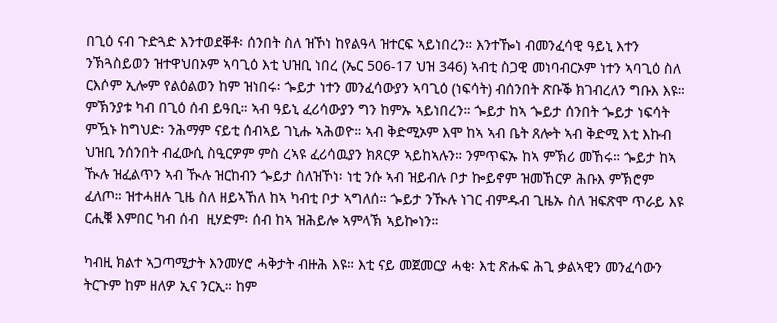በጊዕ ናብ ጉድጓድ እንተወደቐቶ፡ ሰንበት ስለ ዝኾነ ከየልዓላ ዝተርፍ ኣይነበረን። እንተዀነ ብመንፈሳዊ ዓይኒ እተን ንኽጓስይወን ዝተዋህበኦም ኣባጊዕ እቲ ህዝቢ ነበረ (ኤር 506-17 ህዝ 346) ኣብቲ ስጋዊ መነባብርኦም ነተን ኣባጊዕ ስለ ርእሶም ኢሎም የልዕልወን ከም ዝነበሩ፡ ጐይታ ነተን መንፈሳውያን ኣባጊዕ (ነፍሳት) ብሰንበት ጽቡቕ ክገብረለን ግቡእ እዩ። ምኽንያቱ ካብ በጊዕ ሰብ ይዓቢ። ኣብ ዓይኒ ፈሪሳውያን ግን ከምኡ ኣይነበረን። ጐይታ ከኣ ጐይታ ሰንበት ጐይታ ነፍሳት ምዃኑ ከግህድ፡ ንሕማም ናይቲ ሰብኣይ ገኒሑ ኣሕወዮ። ኣብ ቅድሚኦም እሞ ከኣ ኣብ ቤት ጸሎት ኣብ ቅድሚ እቲ እኩብ ህዝቢ ንሰንበት ብፈውሲ ስዒርዎም ምስ ረኣዩ ፈሪሳዉያን ክጸርዎ ኣይከኣሉን። ንምጥፍኡ ከኣ ምኽሪ መኸሩ። ጐይታ ከኣ ዂሉ ዝፈልጥን ኣብ ዂሉ ዝርከብን ጐይታ ስለዝኾነ፡ ነቲ ንሱ ኣብ ዝይብሉ ቦታ ኰይኖም ዝመኸርዎ ሕቡእ ምኽሮም ፈለጦ። ዝተሓዘሉ ጊዜ ስለ ዘይኣኸለ ከኣ ካብቲ ቦታ ኣግለሰ። ጐይታ ንዂሉ ነገር ብምዱብ ጊዜኡ ስለ ዝፍጽሞ ጥራይ እዩ ርሒቑ እምበር ካብ ሰብ  ዚሃድም፡ ሰብ ከኣ ዝሕይሎ ኣምላኽ ኣይኰነን።

ካብዚ ክልተ ኣጋጣሚታት እንመሃሮ ሓቅታት ብዙሕ እዩ። እቲ ናይ መጀመርያ ሓቂ፡ እቲ ጽሑፍ ሕጊ ቃልኣዊን መንፈሳውን ትርጉም ከም ዘለዎ ኢና ንርኢ። ከም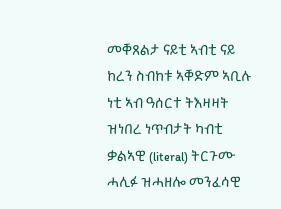መቐጸልታ ናይቲ ኣብቲ ናይ ከረን ስብከቱ ኣቐድም ኣቢሉ ነቲ ኣብ ዓሰርተ ትእዛዛት ዝነበረ ነጥብታት ካብቲ ቃልኣዊ (literal) ትርጉሙ ሓሊፉ ዝሓዘሎ መንፈሳዊ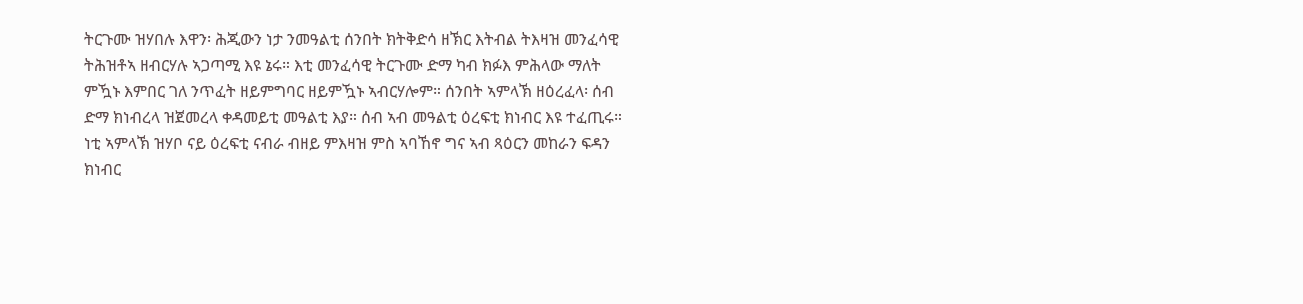ትርጉሙ ዝሃበሉ እዋን፡ ሕጂውን ነታ ንመዓልቲ ሰንበት ክትቅድሳ ዘኽር እትብል ትእዛዝ መንፈሳዊ ትሕዝቶኣ ዘብርሃሉ ኣጋጣሚ እዩ ኔሩ። እቲ መንፈሳዊ ትርጉሙ ድማ ካብ ክፉእ ምሕላው ማለት ምዃኑ እምበር ገለ ንጥፈት ዘይምግባር ዘይምዃኑ ኣብርሃሎም። ሰንበት ኣምላኽ ዘዕረፈላ፡ ሰብ ድማ ክነብረላ ዝጀመረላ ቀዳመይቲ መዓልቲ እያ። ሰብ ኣብ መዓልቲ ዕረፍቲ ክነብር እዩ ተፈጢሩ። ነቲ ኣምላኽ ዝሃቦ ናይ ዕረፍቲ ናብራ ብዘይ ምእዛዝ ምስ ኣባኸኖ ግና ኣብ ጻዕርን መከራን ፍዳን ክነብር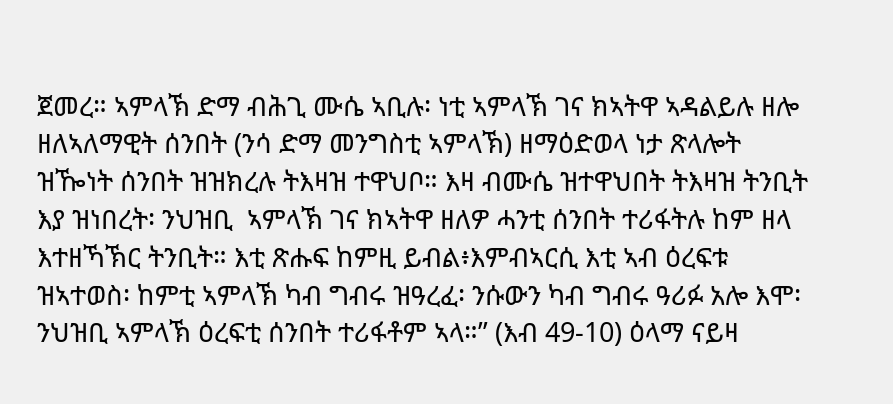ጀመረ። ኣምላኽ ድማ ብሕጊ ሙሴ ኣቢሉ፡ ነቲ ኣምላኽ ገና ክኣትዋ ኣዳልይሉ ዘሎ ዘለኣለማዊት ሰንበት (ንሳ ድማ መንግስቲ ኣምላኽ) ዘማዕድወላ ነታ ጽላሎት ዝዀነት ሰንበት ዝዝክረሉ ትእዛዝ ተዋህቦ። እዛ ብሙሴ ዝተዋህበት ትእዛዝ ትንቢት እያ ዝነበረት፡ ንህዝቢ  ኣምላኽ ገና ክኣትዋ ዘለዎ ሓንቲ ሰንበት ተሪፋትሉ ከም ዘላ እተዘኻኽር ትንቢት። እቲ ጽሑፍ ከምዚ ይብል፥እምብኣርሲ እቲ ኣብ ዕረፍቱ ዝኣተወስ፡ ከምቲ ኣምላኽ ካብ ግብሩ ዝዓረፈ፡ ንሱውን ካብ ግብሩ ዓሪፉ አሎ እሞ፡ ንህዝቢ ኣምላኽ ዕረፍቲ ሰንበት ተሪፋቶም ኣላ።” (እብ 49-10) ዕላማ ናይዛ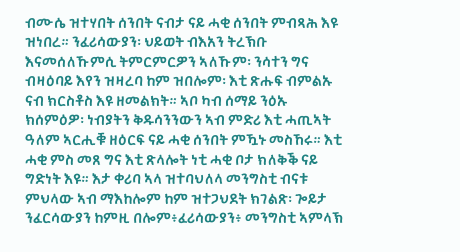ብሙሴ ዝተሃበት ሰንበት ናብታ ናይ ሓቂ ሰንበት ምብጻሕ እዩ ዝነበረ። ንፈሪሳውያን፡ ህይወት ብእአን ትረኽቡ እናመሰለኹምሲ ትምርምርዎን ኣለኹም፡ ንሳተን ግና ብዛዕባይ እየን ዝዛረባ ከም ዝበሎም፡ እቲ ጽሑፍ ብምልኡ ናብ ክርስቶስ እዩ ዘመልክት። ኣቦ ካብ ሰማይ ንዕኡ ክሰምዕዎ፡ ነብያትን ቅዱሳንንውን ኣብ ምድሪ እቲ ሓጢኣት ዓለም ኣርሒቑ ዘዕርፍ ናይ ሓቂ ሰንበት ምዃኑ መስኸሩ። እቲ ሓቂ ምስ መጸ ግና እቲ ጽላሎት ነቲ ሓቂ ቦታ ክለቅቕ ናይ ግድነት እዩ። እታ ቀሪባ ኣላ ዝተባህለላ መንግስቲ ብናቱ ምህላው ኣብ ማእከሎም ከም ዝተጋህደት ክገልጽ፡ ጐይታ ንፈርሳውያን ከምዚ በሎም፥ፈሪሳውያን፥ መንግስቲ ኣምላኽ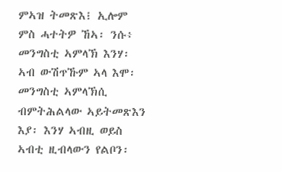ምኣዝ ትመጽእ፧ ኢሎም ምስ ሓተትዎ ኸኣ፡ ንሱ፥ መንግስቲ ኣምላኽ እንሃ፡ ኣብ ውሽጥኹም ኣላ እሞ፡ መንግስቲ ኣምላኽሲ ብምትሕልላው ኣይትመጽእን እያ፡ እንሃ ኣብዚ ወይስ ኣብቲ ዚብላውን የልቦን፡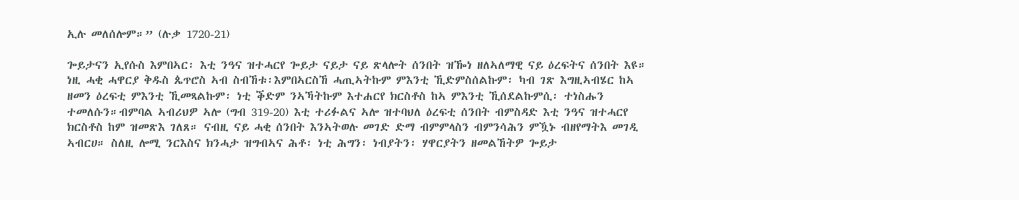ኢሉ መለሰሎም።” (ሉቃ 1720-21)

ጐይታናን ኢየሱስ እምበኣር፡ እቲ ንዓና ዝተሓርየ ጐይታ ናይታ ናይ ጽላሎት ሰንበት ዝዀነ ዘለኣለማዊ ናይ ዕረፍትና ሰንበት እዩ። ነዚ ሓቂ ሓዋርያ ቅዱስ ጴጥሮስ ኣብ ስብኸቱ፡እምበኣርስኸ ሓጢኣትኩም ምእንቲ ኺድምስሰልኩም፡ ካብ ገጽ እግዚኣብሄር ከኣ ዘመን ዕረፍቲ ምእንቲ ኺመጻልኩም፡ ነቲ ቕድም ንኣኻትኩም እተሐርየ ክርስቶስ ከኣ ምእንቲ ኺሰደልኩምሲ፡ ተነስሑን ተመለሱን።ብምባል ኣብሪህዎ ኣሎ (ግብ 319-20) እቲ ተሪፉልና ኣሎ ዝተባህለ ዕረፍቲ ሰንበት ብምስዳድ እቲ ንዓና ዝተሓርየ ክርስቶስ ከም ዝመጽእ ገለጸ። ናብዚ ናይ ሓቂ ሰንበት እንኣትወሉ መገድ ድማ ብምምላስን ብምንሳሕን ምዃኑ ብዘየማትእ መገዲ ኣብርሀ። ስለዚ ሎሚ ንርእስና ክንሓታ ዝግብኣና ሕቶ፡ ነቲ ሕግን፡ ነብያትን፡ ሃዋርያትን ዘመልኸትዎ ጐይታ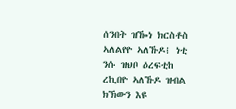ሰንበት ዝዀነ ክርስቶስ ኣለልየዮ ኣለኹዶ፧ ነቲ ንሱ ዝህቦ ዕረፍቲከ ረኪበዮ ኣለኹዶ ዝብል ክኽውን እዩ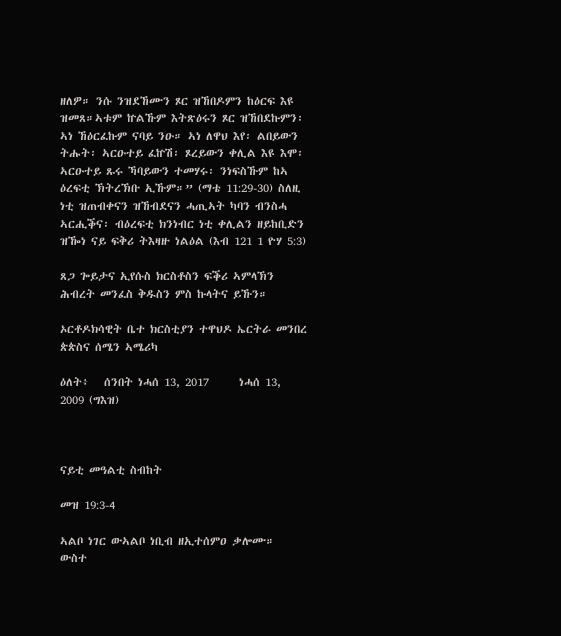ዘለዎ። ንሱ ንዝደኸሙን ጾር ዝኸበዶምን ከዕርፍ እዩ ዝመጸ።ኣቱም ኵልኹም እትጽዕሩን ጾር ዝኸበደኩምን፡ ኣነ ኸዕርፈኩም ናባይ ንዑ። ኣነ ለዋህ እየ፡ ልበይውን ትሑት፡ ኣርዑተይ ፈኵሽ፡ ጾረይውን ቀሊል እዩ እሞ፡ ኣርዑተይ ጹሩ ኻባይውን ተመሃሩ፡ ንነፍስኹም ከኣ ዕረፍቲ ኽትረኽቡ ኢኹም።” (ማቴ 11:29-30) ስለዚ ነቲ ዝጠብቀናን ዝኸብደናን ሓጢኣት ካባን ብንስሓ ኣርሒቕና፡ ብዕረፍቲ ክንነብር ነቲ ቀሊልን ዘይከቢድን ዝዀነ ናይ ፍቅሪ ትእዛዙ ነልዕል (እብ 121 1 ዮሃ 5:3)

ጸጋ ጐይታና ኢየሱስ ክርስቶስን ፍቕሪ ኣምላኽን ሕብረት መንፈስ ቅዱስን ምስ ኩላትና ይኹን።

ኦርቶዶክሳዊት ቤተ ክርስቲያን ተዋህዶ ኤርትራ መንበረ ጵጵስና ሰሜን ኣሜሪካ

ዕለት፥   ሰንበት ነሓሰ 13, 2017      ነሓሰ 13, 2009 (ግእዝ)



ናይቲ መዓልቲ ስብከት

መዝ 19:3-4

ኣልቦ ነገር ውኣልቦ ነቢብ ዘኢተሰምዐ ቃሎሙ።  ውስተ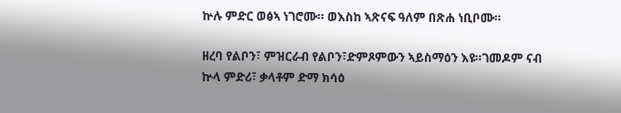ኵሉ ምድር ወፅኣ ነገሮሙ። ወእስከ ኣጽናፍ ዓለም በጽሐ ነቢቦሙ።

ዘረባ የልቦን፣ ምዝርራብ የልቦን፣ድምጾምውን ኣይስማዕን እዩ።ገመዶም ናብ ኵላ ምድሪ፣ ቃላቶም ድማ ክሳዕ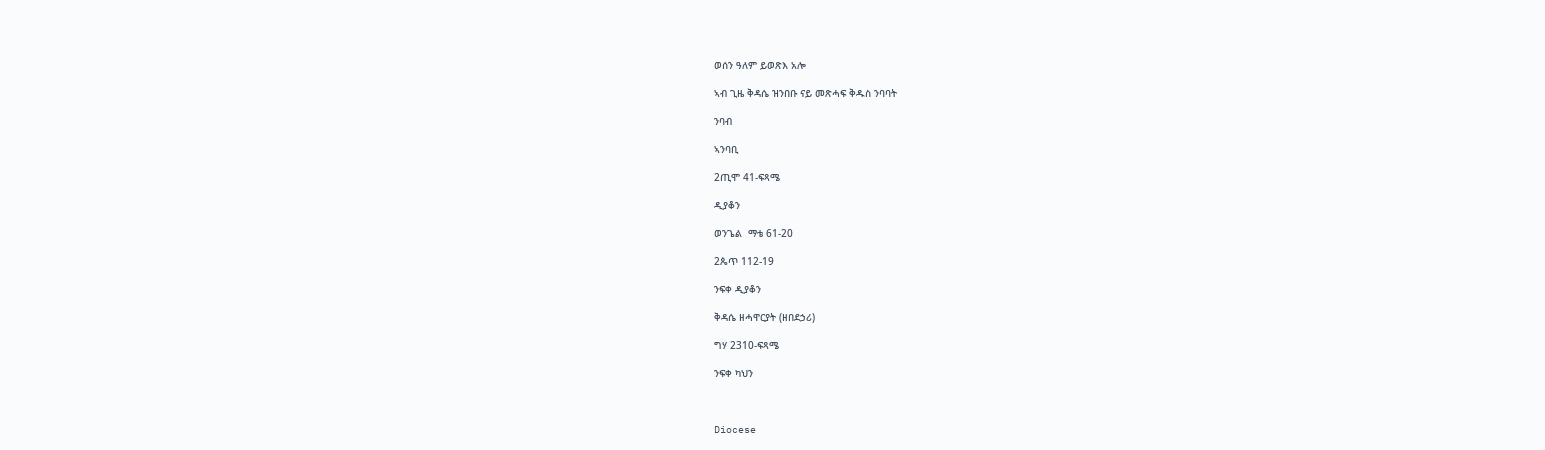ወሰን ዓለም ይወጽእ አሎ

ኣብ ጊዜ ቅዳሴ ዝንበቡ ናይ መጽሓፍ ቅዱስ ንባባት

ንባብ

ኣንባቢ

2ጢሞ 41-ፍጻሜ

ዲያቆን

ወንጌል  ማቴ 61-20

2ጴጥ 112-19

ንፍቀ ዲያቆን

ቅዳሴ ዘሓዋርያት (ዘበደኃሪ)

ግሃ 2310-ፍጻሜ

ንፍቀ ካህን



Diocese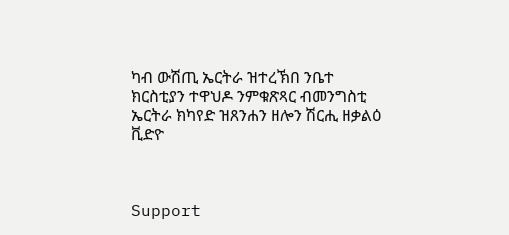ካብ ውሽጢ ኤርትራ ዝተረኽበ ንቤተ ክርስቲያን ተዋህዶ ንምቁጽጻር ብመንግስቲ ኤርትራ ክካየድ ዝጸንሐን ዘሎን ሽርሒ ዘቃልዕ ቪድዮ



Support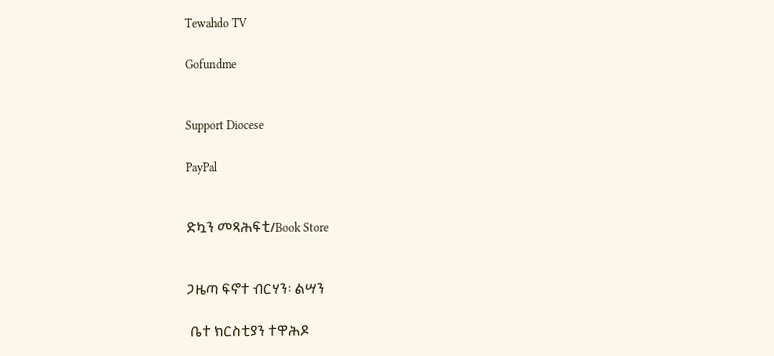Tewahdo TV

Gofundme


Support Diocese

PayPal


ድኳን መጻሕፍቲ/Book Store


ጋዜጣ ፍኖተ ብርሃን፡ ልሣን

 ቤተ ክርስቲያን ተዋሕዶ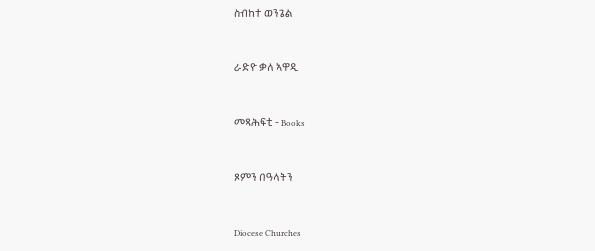ስብከተ ወንጌል


ራድዮ ቃለ ኣዋዲ


መጻሕፍቲ - Books


ጾምን በዓላትን


Diocese Churches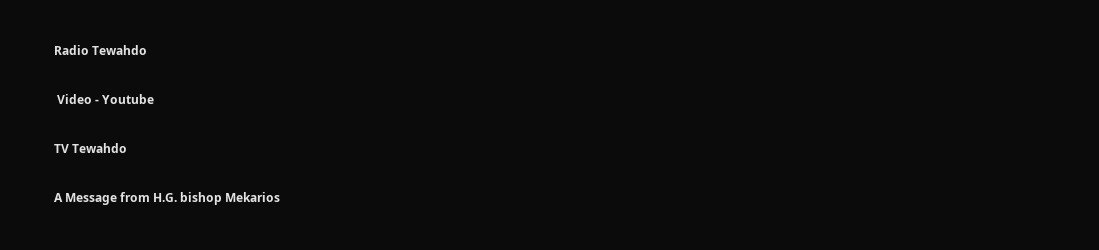Radio Tewahdo

 Video - Youtube

TV Tewahdo

A Message from H.G. bishop Mekarios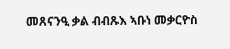መጸናንዒ ቃል ብብጹእ ኣቡነ መቃርዮስ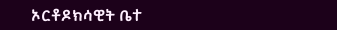ኦርቶዶክሳዊት ቤተ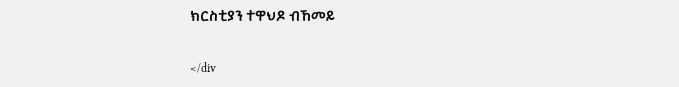ክርስቲያን ተዋህዶ ብኸመይ

</div